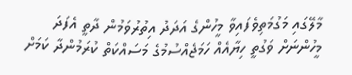މާލޭގައި މަގުމަތިވެފައިވާ މީހުންގެ އަދަދު އިތުރުވަމުން ދާތީ އެފަދަ މީހުންނަށް ވަގުތީ ހިޔާއެއް ހަމަޖެއްސުމުގެ މަސައްކަތް ކުރަމުންދާ ކަމަށް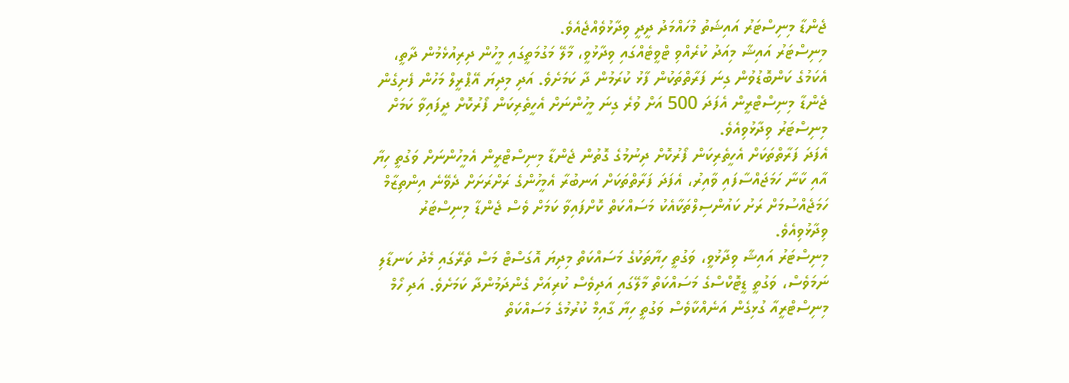ޖެންޑާ މިނިސްޓަރު އައިޝަތު މުހައްމަދު ދީދީ ވިދާޅުވެއްޖެއެވެ.
މިނިސްޓަރު އައިޝާ މިއަދު ކުރެއްވި ޓްވީޓެއްގައި ވިދާޅުވީ، މާލޭ މަގުމަތީގައި މީހުން ދިރިއުޅެމުން ދާތީ، އެކަމުގެ ކަންބޮޑުވުން ގިނަ ފަރާތްތަކުން ފާޅު ކުރަމުން ދާ ކަމަށެވެ. އަދި މިދިޔަ އޭޕްރީލް މަހުން ފެށިގެން ޖެންޑާ މިނިސްޓްރީން އެފަދަ 500 އަށް ވުރެ ގިނަ މީހުންނަށް އެހީތެރިކަން ފޯރުކޮށް ދީފައިވާ ކަމަށް މިނިސްޓަރު ވިދާޅުވިއެވެ.
އެފަދަ ފަރާތްތަކަށް އެހީތެރިކަން ފޯރުކޮށް ދިނުމުގެ ގޮތުން ޖެންޑާ މިނިސްޓްރީން އެމީހުންނަށް ވަގުތީ ހިޔާ އާއި ކާނާ ހަމަޖައްސާފައި ވާއިރު، އެފަދަ ފަރާތްތަކަށް އަނބުރާ އެމީހުންގެ ރަށްރަށަށް ދެވޭނެ އިންތިޒާމް ހަމަޖެއްސުމަށް ރަށު ކައުންސިލްތަކާއެކު މަސައްކަތް ކޮށްފައިވާ ކަމަށް ވެސް ޖެންޑާ މިނިސްޓަރު ވިދާޅުވިއެވެ.
މިނިސްޓަރު އައިޝާ ވިދާޅުވީ، ވަގުތީ ހިޔާތަކުގެ މަސައްކަތް މިދިޔަ އޮގަސްޓް މަސް ތެރޭގައި މެދު ކަނޑާލި ނަމަވެސް، ވަގުތީ ޑީޓޮކްސްގެ މަސައްކަތް މާލޭގައި އަދިވެސް ކުރިއަށް ގެންދަމުންދާ ކަމަށެވެ. އަދި ހޯމް މިނިސްޓްރީއާ ގުޅިގެން އަނެއްކާވެސް ވަގުތީ ހިޔާ ގާއިމް ކުރުމުގެ މަސައްކަތް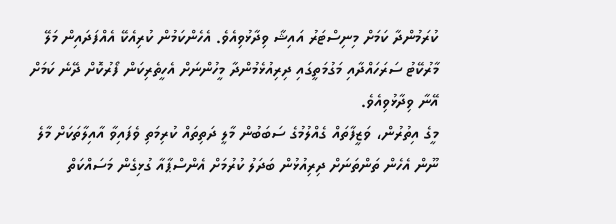ކުރަމުންދާ ކަމަށް މިނިސްޓަރު އައިޝާ ވިދާޅުވިއެވެ. އެހެންކަމުން ކުރިއެކޭ އެއްފަދައިން މަލޭ މާރުކޭޓު ސަރަހައްދާއި މަގުމަތީގައި ދިރިއުޅެމުންދާ މީހުންނަށް އެހީތެރިކަން ފޯރުކޮށް ދޭނެ ކަމަށް އޭނާ ވިދާޅުވިއެވެ.
މީގެ އިތުރުން، ވަޒީފާތައް ގެއްލުމުގެ ސަބަބުން މާލީ ދަތިތައް ކުރިމަތި ވެފައިވާ އާއިލާތަކަށް މާލެ ނޫން އެހެން ތަންތަނަށް ދިރިއުޅުން ބަދަލު ކުރުމަށް އެންސްޕާއާ ގުޅިގެން މަސައްކަތް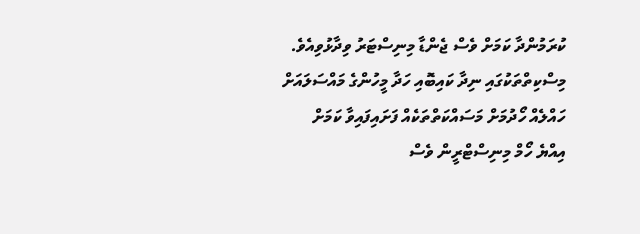ކުރަމުންދާ ކަމަށް ވެސް ޖެންޑާ މިނިސްޓަރު ވިދާޅުވިއެވެ.
މިސްކިތްތަކުގައި ނިދާ ކައިބޮއި ހަދާ މީހުންގެ މައްސަލައަށް ހައްލެއް ހޯދުމަށް މަސައްކަތްތަކެއް ފަށައިފައިވާ ކަމަށް އިއްޔެ ހޯމް މިނިސްޓްރީން ވެސް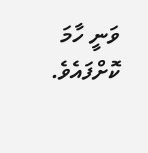ވަނީ ހާމަ ކޮށްފައެވެ.